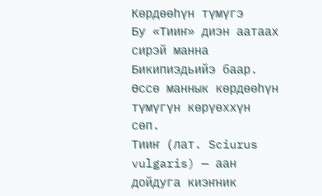Көрдөөһүн түмүгэ
Бу «Тииҥ» диэн аатаах сирэй манна Бикипиэдьийэ баар. Өссө маннык көрдөөһүн түмүгүн көрүөххүн сөп.
Тииҥ (лат. Sciurus vulgaris) — аан дойдуга киэҥник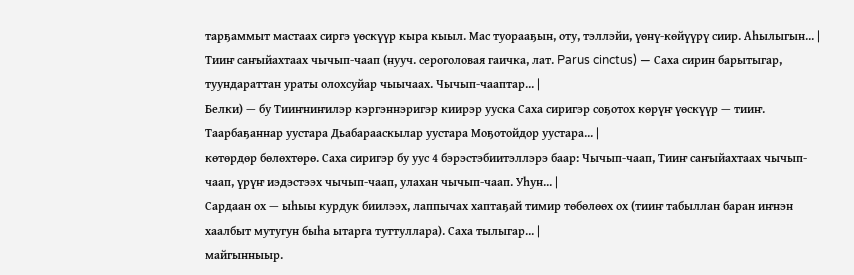тарҕаммыт мастаах сиргэ үөскүүр кыра кыыл. Мас туорааҕын, оту, тэллэйи, үөнү-көйүүрү сиир. Аһылыгын... |
Тииҥ саҥыйахтаах чычып-чаап (нууч. сероголовая гаичка, лат. Parus cinctus) — Саха сирин барытыгар, туундараттан ураты олохсуйар чыычаах. Чычып-чааптар... |
Белки) — бу Тииҥниҥилэр кэргэннэригэр киирэр ууска Саха сиригэр соҕотох көрүҥ үөскүүр — тииҥ. Таарбаҕаннар уустара Дьабарааскылар уустара Моҕотойдор уустара... |
көтөрдөр бөлөхтөрө. Саха сиригэр бу уус 4 бэрэстэбиитэллэрэ баар: Чычып-чаап, Тииҥ саҥыйахтаах чычып-чаап, үрүҥ иэдэстээх чычып-чаап, улахан чычып-чаап. Уһун... |
Сардаан ох — ыһыы курдук биилээх, лаппычах хаптаҕай тимир төбөлөөх ох (тииҥ табыллан баран иҥнэн хаалбыт мутугун быһа ытарга туттуллара). Саха тылыгар... |
майгынныыр.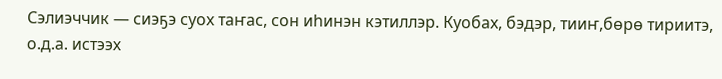Сэлиэччик — сиэҕэ суох таҥас, сон иһинэн кэтиллэр. Куобах, бэдэр, тииҥ,бөрө тириитэ, о.д.а. истээх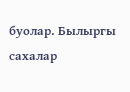буолар. Былыргы сахалар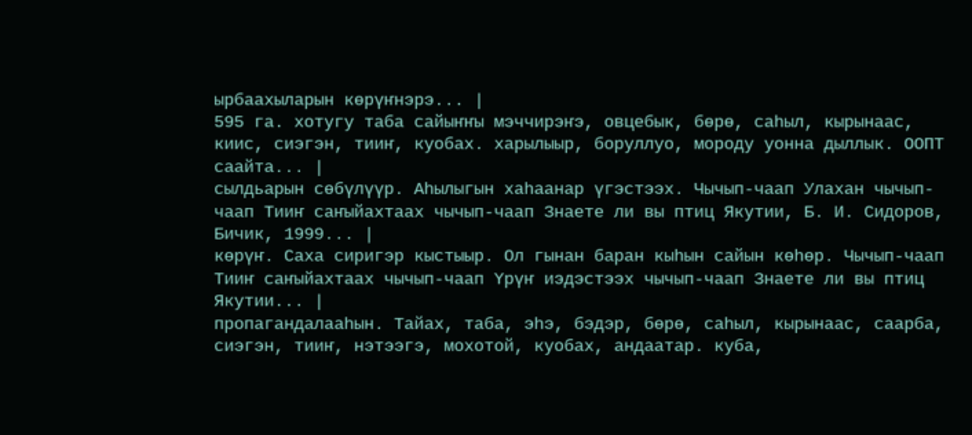ырбаахыларын көрүҥнэрэ... |
595 га. хотугу таба сайыҥҥы мэччирэҥэ, овцебык, бөрө, саһыл, кырынаас, киис, сиэгэн, тииҥ, куобах. харылыыр, боруллуо, мороду уонна дыллык. ООПТ саайта... |
сылдьарын сөбүлүүр. Аһылыгын хаһаанар үгэстээх. Чычып-чаап Улахан чычып-чаап Тииҥ саҥыйахтаах чычып-чаап Знаете ли вы птиц Якутии, Б. И. Сидоров, Бичик, 1999... |
көрүҥ. Саха сиригэр кыстыыр. Ол гынан баран кыһын сайын көһөр. Чычып-чаап Тииҥ саҥыйахтаах чычып-чаап Үрүҥ иэдэстээх чычып-чаап Знаете ли вы птиц Якутии... |
пропагандалааһын. Тайах, таба, эһэ, бэдэр, бөрө, саһыл, кырынаас, саарба, сиэгэн, тииҥ, нэтээгэ, мохотой, куобах, андаатар. куба,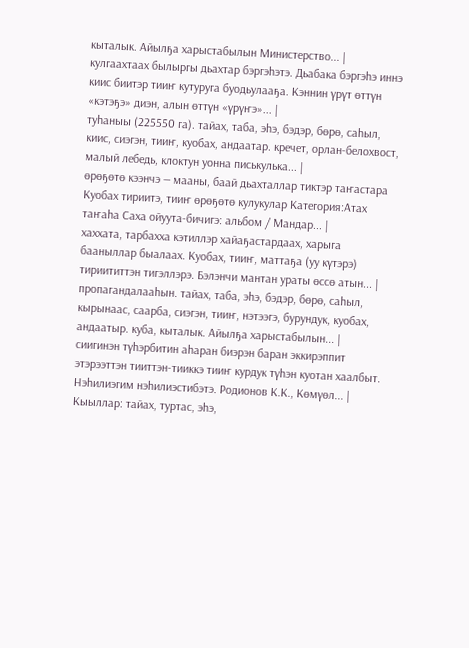кыталык. Айылҕа харыстабылын Министерство... |
кулгаахтаах былыргы дьахтар бэргэһэтэ. Дьабака бэргэһэ иннэ киис биитэр тииҥ кутуруга буодьулааҕа. Кэннин үрүт өттүн «кэтэҕэ» диэн, алын өттүн «үрүҥэ»... |
туһаныы (225550 га). тайах, таба, эһэ, бэдэр, бөрө, саһыл, киис, сиэгэн, тииҥ, куобах, андаатар. кречет, орлан-белохвост, малый лебедь, клоктун уонна писькулька... |
өрөҕөтө кээнчэ — мааны, баай дьахталлар тиктэр таҥастара Куобах тириитэ, тииҥ өрөҕөтө кулукулар Категория:Атах таҥаһа Саха ойуута-бичигэ: альбом / Мандар... |
хаххата, тарбахха кэтиллэр хайаҕастардаах, харыга бааныллар быалаах. Куобах, тииҥ, маттаҕа (уу күтэрэ) тириититтэн тигэллэрэ. Бэлэнчи мантан ураты өссө атын... |
пропагандалааһын. тайах, таба, эһэ, бэдэр, бөрө, саһыл, кырынаас, саарба, сиэгэн, тииҥ, нэтээгэ, бурундук, куобах, андаатыр. куба, кыталык. Айылҕа харыстабылын... |
сиигинэн түһэрбитин аһаран биэрэн баран эккирэппит этэрээттэн тииттэн-тииккэ тииҥ курдук түһэн куотан хаалбыт. Нэһилиэгим нэһилиэстибэтэ. Родионов К.К., Көмүөл... |
Кыыллар: тайах, туртас, эһэ,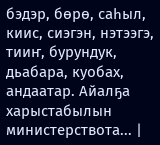бэдэр, бөрө, саһыл, киис, сиэгэн, нэтээгэ, тииҥ, бурундук, дьабара, куобах, андаатар. Айалҕа харыстабылын министерствота... |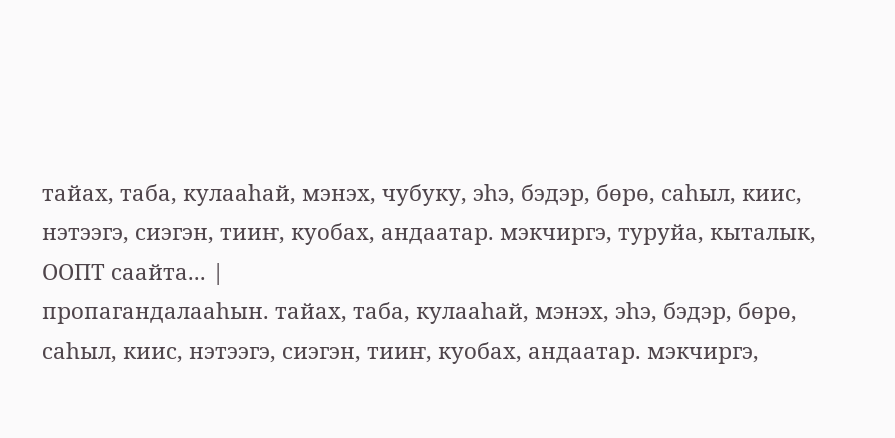тайах, таба, кулааһай, мэнэх, чубуку, эһэ, бэдэр, бөрө, саһыл, киис, нэтээгэ, сиэгэн, тииҥ, куобах, андаатар. мэкчиргэ, туруйа, кыталык, ООПТ саайта... |
пропагандалааһын. тайах, таба, кулааһай, мэнэх, эһэ, бэдэр, бөрө, саһыл, киис, нэтээгэ, сиэгэн, тииҥ, куобах, андаатар. мэкчиргэ,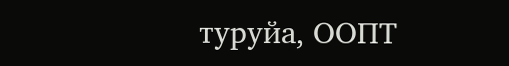туруйа, ООПТ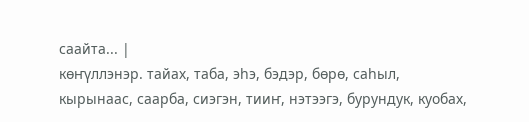саайта... |
көҥүллэнэр. тайах, таба, эһэ, бэдэр, бөрө, саһыл, кырынаас, саарба, сиэгэн, тииҥ, нэтээгэ, бурундук, куобах,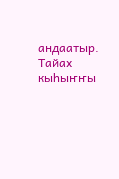андаатыр. Тайах кыһыҥҥы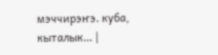мэччирэҥэ. куба, кыталык... |